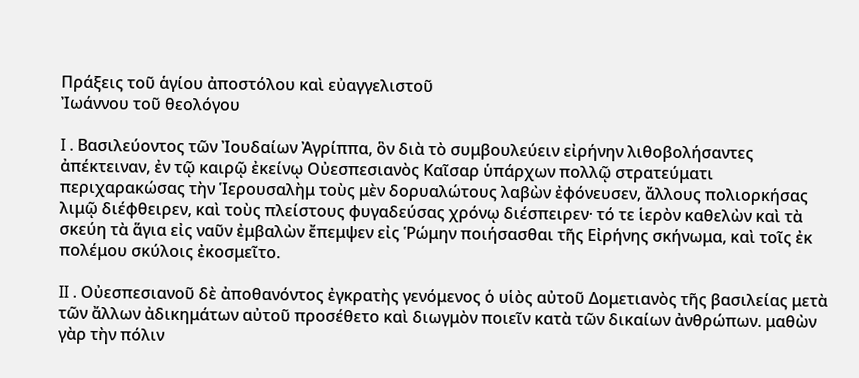Πράξεις τοῦ ἁγίου ἀποστόλου καὶ εὐαγγελιστοῦ
Ἰωάννου τοῦ θεολόγου

I . Βασιλεύοντος τῶν Ἰουδαίων Ἀγρίππα, ὃν διὰ τὸ συμβουλεύειν εἰρήνην λιθοβολήσαντες ἀπέκτειναν, ἐν τῷ καιρῷ ἐκείνῳ Οὐεσπεσιανὸς Καῖσαρ ὑπάρχων πολλῷ στρατεύματι περιχαρακώσας τὴν Ἱερουσαλὴμ τοὺς μὲν δορυαλώτους λαβὼν ἐφόνευσεν, ἄλλους πολιορκήσας λιμῷ διέφθειρεν, καὶ τοὺς πλείστους φυγαδεύσας χρόνῳ διέσπειρεν· τό τε ἱερὸν καθελὼν καὶ τὰ σκεύη τὰ ἅγια εἰς ναῦν ἐμβαλὼν ἔπεμψεν εἰς Ῥώμην ποιήσασθαι τῆς Εἰρήνης σκήνωμα, καὶ τοῖς ἐκ πολέμου σκύλοις ἐκοσμεῖτο.

II . Οὐεσπεσιανοῦ δὲ ἀποθανόντος ἐγκρατὴς γενόμενος ὁ υἱὸς αὐτοῦ Δομετιανὸς τῆς βασιλείας μετὰ τῶν ἄλλων ἀδικημάτων αὐτοῦ προσέθετο καὶ διωγμὸν ποιεῖν κατὰ τῶν δικαίων ἀνθρώπων. μαθὼν γὰρ τὴν πόλιν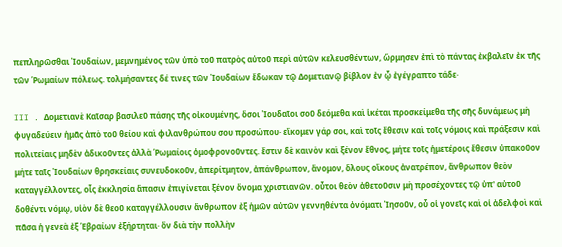πεπληρῶσθαι Ἰουδαίων, μεμνημένος τῶν ὑπὸ τοῦ πατρὸς αὐτοῦ περὶ αὐτῶν κελευσθέντων, ὥρμησεν ἐπὶ τὸ πάντας ἐκβαλεῖν ἐκ τῆς τῶν Ῥωμαίων πόλεως. τολμήσαντες δέ τινες τῶν Ἰουδαίων ἔδωκαν τῷ Δομετιανῷ βίβλον ἐν ᾧ ἐγέγραπτο τάδε·

III . Δομετιανὲ Καῖσαρ βασιλεῦ πάσης τῆς οἰκουμένης, ὅσοι Ἰουδαῖοι σοῦ δεόμεθα καὶ ἱκέται προσκείμεθα τῆς σῆς δυνάμεως μὴ φυγαδεύειν ἡμᾶς ἀπὸ τοῦ θείου καὶ φιλανθρώπου σου προσώπου· εἴκομεν γάρ σοι, καὶ τοῖς ἔθεσιν καὶ τοῖς νόμοις καὶ πράξεσιν καὶ πολιτείαις μηδὲν ἀδικοῦντες ἀλλὰ Ῥωμαίοις ὁμοφρονοῦντες. ἔστιν δὲ καινὸν καὶ ξένον ἔθνος, μήτε τοῖς ἡμετέροις ἔθεσιν ὑπακοῦον μήτε ταῖς Ἰουδαίων θρησκείαις συνευδοκοῦν, ἀπερίτμητον, ἀπάνθρωπον, ἄνομον, ὅλους οἴκους ἀνατρέπον, ἄνθρωπον θεὸν καταγγέλλοντες, οἷς ἐκκλησία ἅπασιν ἐπιγίνεται ξένον ὄνομα χριστιανῶν. οὗτοι θεὸν ἀθετοῦσιν μὴ προσέχοντες τῷ ὑπ' αὐτοῦ δοθέντι νόμῳ, υἱὸν δὲ θεοῦ καταγγέλλουσιν ἄνθρωπον ἐξ ἡμῶν αὐτῶν γεννηθέντα ὀνόματι Ἰησοῦν, οὗ οἱ γονεῖς καὶ οἱ ἀδελφοὶ καὶ πᾶσα ἡ γενεὰ ἐξ Ἑβραίων ἐξήρτηται· ὃν διὰ τὴν πολλὴν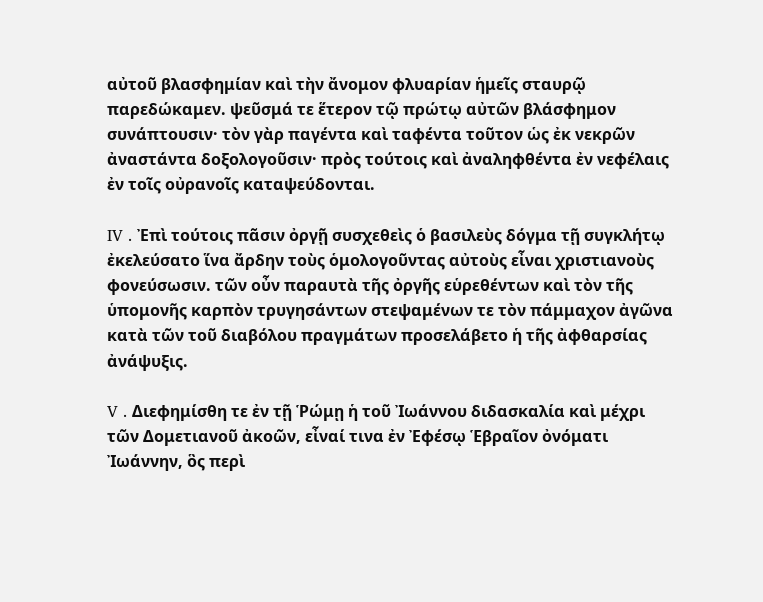αὐτοῦ βλασφημίαν καὶ τὴν ἄνομον φλυαρίαν ἡμεῖς σταυρῷ παρεδώκαμεν. ψεῦσμά τε ἕτερον τῷ πρώτῳ αὐτῶν βλάσφημον συνάπτουσιν· τὸν γὰρ παγέντα καὶ ταφέντα τοῦτον ὡς ἐκ νεκρῶν ἀναστάντα δοξολογοῦσιν· πρὸς τούτοις καὶ ἀναληφθέντα ἐν νεφέλαις ἐν τοῖς οὐρανοῖς καταψεύδονται.

IV . Ἐπὶ τούτοις πᾶσιν ὀργῇ συσχεθεὶς ὁ βασιλεὺς δόγμα τῇ συγκλήτῳ ἐκελεύσατο ἵνα ἄρδην τοὺς ὁμολογοῦντας αὐτοὺς εἶναι χριστιανοὺς φονεύσωσιν. τῶν οὖν παραυτὰ τῆς ὀργῆς εὑρεθέντων καὶ τὸν τῆς ὑπομονῆς καρπὸν τρυγησάντων στεψαμένων τε τὸν πάμμαχον ἀγῶνα κατὰ τῶν τοῦ διαβόλου πραγμάτων προσελάβετο ἡ τῆς ἀφθαρσίας ἀνάψυξις.

V . Διεφημίσθη τε ἐν τῇ Ῥώμῃ ἡ τοῦ Ἰωάννου διδασκαλία καὶ μέχρι τῶν Δομετιανοῦ ἀκοῶν, εἶναί τινα ἐν Ἐφέσῳ Ἑβραῖον ὀνόματι Ἰωάννην, ὃς περὶ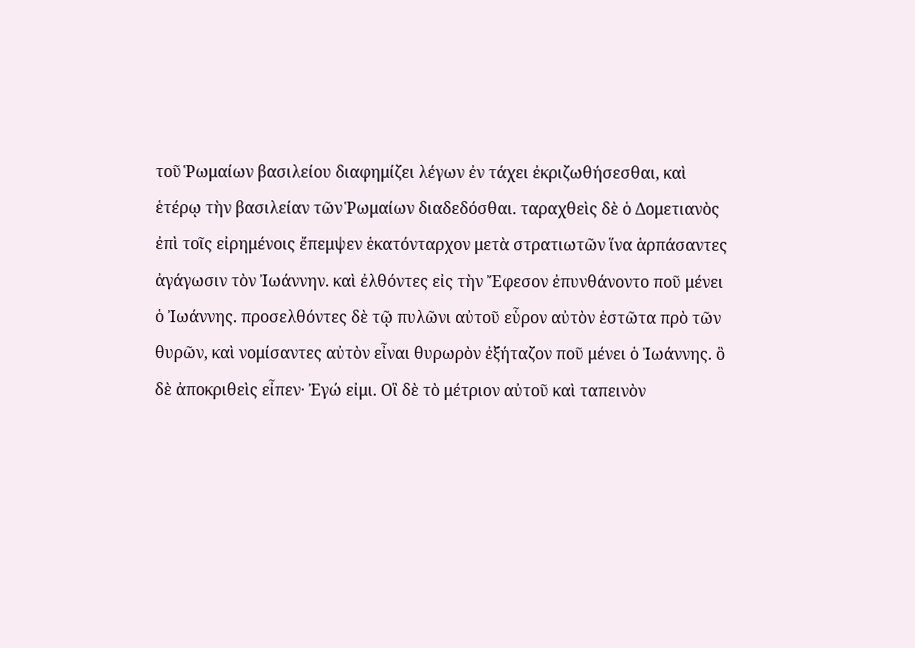τοῦ Ῥωμαίων βασιλείου διαφημίζει λέγων ἐν τάχει ἐκριζωθήσεσθαι, καὶ ἑτέρῳ τὴν βασιλείαν τῶν Ῥωμαίων διαδεδόσθαι. ταραχθεὶς δὲ ὁ Δομετιανὸς ἐπὶ τοῖς εἰρημένοις ἔπεμψεν ἑκατόνταρχον μετὰ στρατιωτῶν ἵνα ἁρπάσαντες ἀγάγωσιν τὸν Ἰωάννην. καὶ ἐλθόντες εἰς τὴν Ἔφεσον ἐπυνθάνοντο ποῦ μένει ὁ Ἰωάννης. προσελθόντες δὲ τῷ πυλῶνι αὐτοῦ εὗρον αὐτὸν ἑστῶτα πρὸ τῶν θυρῶν, καὶ νομίσαντες αὐτὸν εἶναι θυρωρὸν ἐξήταζον ποῦ μένει ὁ Ἰωάννης. ὃ δὲ ἀποκριθεὶς εἶπεν· Ἐγώ εἰμι. Οἳ δὲ τὸ μέτριον αὐτοῦ καὶ ταπεινὸν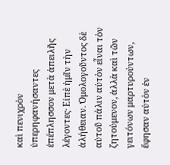καὶ πενιχρὸν ὑπερηφανήσαντες ἐπέπλησσον μετὰ ἀπειλῆς λέγοντες· Εἰπὲ ἡμῖν τὴν ἀλήθειαν. Ὁμολογοῦντος δὲ αὐτοῦ πάλιν αὐτὸν εἶναι τὸν ζητούμενον, ἀλλὰ καὶ τῶν γειτόνων μαρτυρούντων, ἔφησαν αὐτὸν ἐν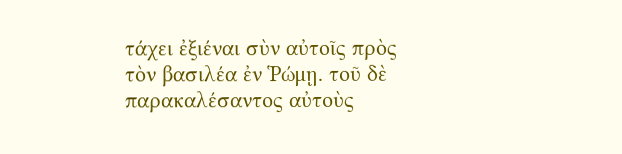τάχει ἐξιέναι σὺν αὐτοῖς πρὸς τὸν βασιλέα ἐν Ῥώμῃ. τοῦ δὲ παρακαλέσαντος αὐτοὺς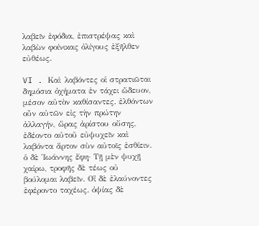λαβεῖν ἐφόδια, ἐπιστρέψας καὶ λαβὼν φοίνικας ὀλίγους ἐξῆλθεν εὐθέως.

VI . Καὶ λαβόντες οἱ στρατιῶται δημόσια ὀχήματα ἐν τάχει ὥδευον, μέσον αὐτὸν καθίσαντες. ἐλθόντων οὖν αὐτῶν εἰς τὴν πρώτην ἀλλαγήν, ὥρας ἀρίστου οὔσης, ἐδέοντο αὐτοῦ εὐψυχεῖν καὶ λαβόντα ἄρτον σὺν αὐτοῖς ἐσθίειν. ὁ δὲ Ἰωάννης ἔφη· Τῇ μὲν ψυχῇ χαίρω, τροφῆς δὲ τέως οὐ βούλομαι λαβεῖν. Οἳ δὲ ἐλαύνοντες ἐφέροντο ταχέως. ὀψίας δὲ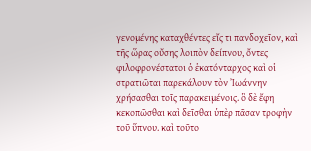γενομένης καταχθέντες εἴς τι πανδοχεῖον, καὶ τῆς ὥρας οὔσης λοιπὸν δείπνου, ὄντες φιλοφρονέστατοι ὁ ἑκατόνταρχος καὶ οἱ στρατιῶται παρεκάλουν τὸν Ἰωάννην χρήσασθαι τοῖς παρακειμένοις. ὃ δὲ ἔφη κεκοπῶσθαι καὶ δεῖσθαι ὑπὲρ πᾶσαν τροφὴν τοῦ ὕπνου. καὶ τοῦτο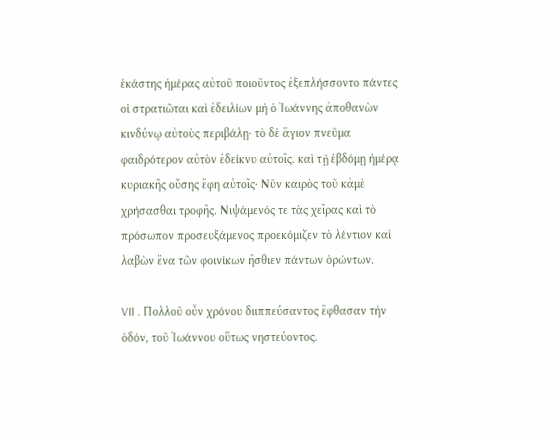ἑκάστης ἡμέρας αὐτοῦ ποιοῦντος ἐξεπλήσσοντο πάντες οἱ στρατιῶται καὶ ἐδειλίων μὴ ὁ Ἰωάννης ἀποθανὼν κινδύνῳ αὐτοὺς περιβάλῃ· τὸ δὲ ἅγιον πνεῦμα φαιδρότερον αὐτὸν ἐδείκνυ αὐτοῖς. καὶ τῇ ἑβδόμῃ ἡμέρᾳ κυριακῆς οὔσης ἔφη αὐτοῖς· Νῦν καιρὸς τοῦ κἀμὲ χρήσασθαι τροφῆς. Νιψάμενός τε τὰς χεῖρας καὶ τὸ πρόσωπον προσευξάμενος προεκόμιζεν τὸ λέντιον καὶ λαβὼν ἕνα τῶν φοινίκων ἤσθιεν πάντων ὁρώντων.

VII . Πολλοῦ οὖν χρόνου διιππεύσαντος ἔφθασαν τὴν ὁδόν, τοῦ Ἰωάννου οὕτως νηστεύοντος.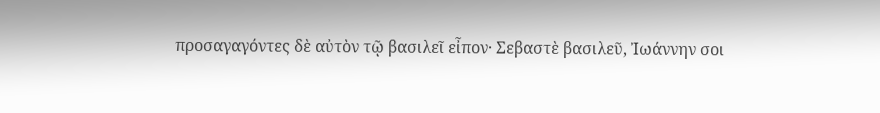προσαγαγόντες δὲ αὐτὸν τῷ βασιλεῖ εἶπον· Σεβαστὲ βασιλεῦ, Ἰωάννην σοι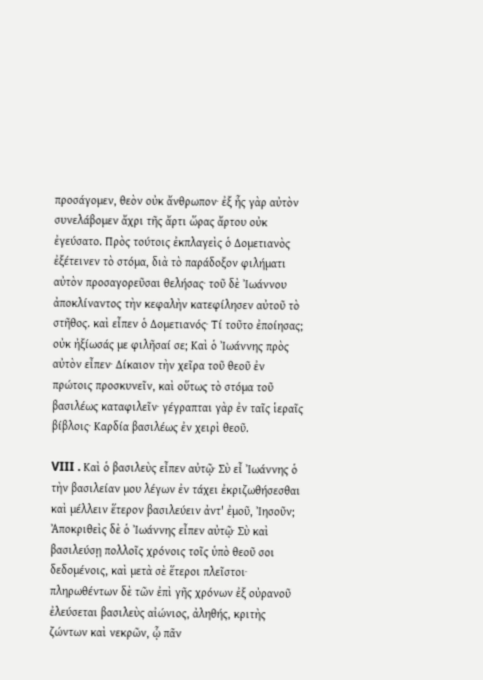προσάγομεν, θεὸν οὐκ ἄνθρωπον· ἐξ ἧς γὰρ αὐτὸν συνελάβομεν ἄχρι τῆς ἄρτι ὥρας ἄρτου οὐκ ἐγεύσατο. Πρὸς τούτοις ἐκπλαγεὶς ὁ Δομετιανὸς ἐξέτεινεν τὸ στόμα, διὰ τὸ παράδοξον φιλήματι αὐτὸν προσαγορεῦσαι θελήσας· τοῦ δὲ Ἰωάννου ἀποκλίναντος τὴν κεφαλὴν κατεφίλησεν αὐτοῦ τὸ στῆθος. καὶ εἶπεν ὁ Δομετιανός· Τί τοῦτο ἐποίησας; οὐκ ἠξίωσάς με φιλῆσαί σε; Καὶ ὁ Ἰωάννης πρὸς αὐτὸν εἶπεν· Δίκαιον τὴν χεῖρα τοῦ θεοῦ ἐν πρώτοις προσκυνεῖν, καὶ οὕτως τὸ στόμα τοῦ βασιλέως καταφιλεῖν· γέγραπται γὰρ ἐν ταῖς ἱεραῖς βίβλοις· Καρδία βασιλέως ἐν χειρὶ θεοῦ.

VIII . Καὶ ὁ βασιλεὺς εἶπεν αὐτῷ· Σὺ εἶ Ἰωάννης ὁ τὴν βασιλείαν μου λέγων ἐν τάχει ἐκριζωθήσεσθαι καὶ μέλλειν ἕτερον βασιλεύειν ἀντ' ἐμοῦ, Ἰησοῦν; Ἀποκριθεὶς δὲ ὁ Ἰωάννης εἶπεν αὐτῷ· Σὺ καὶ βασιλεύσῃ πολλοῖς χρόνοις τοῖς ὑπὸ θεοῦ σοι δεδομένοις, καὶ μετὰ σὲ ἕτεροι πλεῖστοι· πληρωθέντων δὲ τῶν ἐπὶ γῆς χρόνων ἐξ οὐρανοῦ ἐλεύσεται βασιλεὺς αἰώνιος, ἀληθής, κριτὴς ζώντων καὶ νεκρῶν, ᾧ πᾶν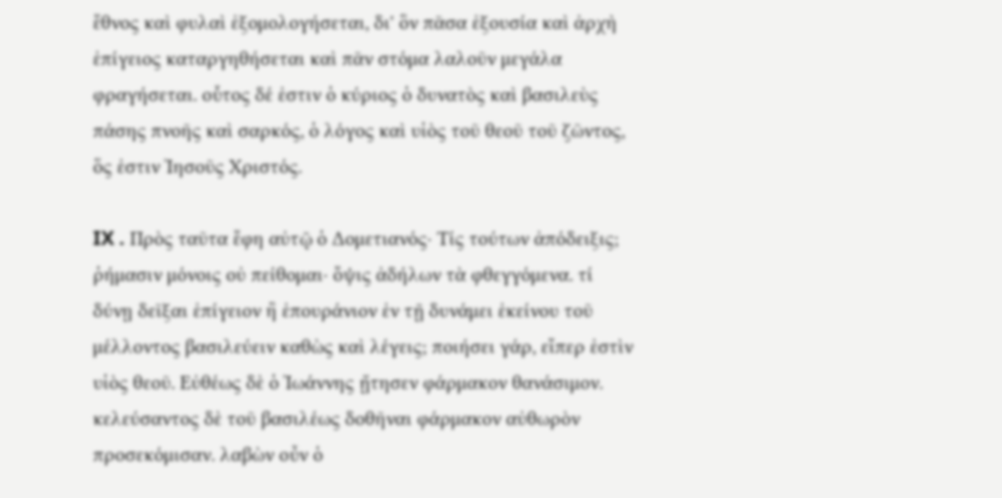ἔθνος καὶ φυλαὶ ἐξομολογήσεται, δι' ὃν πᾶσα ἐξουσία καὶ ἀρχὴ ἐπίγειος καταργηθήσεται καὶ πᾶν στόμα λαλοῦν μεγάλα φραγήσεται. οὗτος δέ ἐστιν ὁ κύριος ὁ δυνατὸς καὶ βασιλεὺς πάσης πνοῆς καὶ σαρκός, ὁ λόγος καὶ υἱὸς τοῦ θεοῦ τοῦ ζῶντος, ὅς ἐστιν Ἰησοῦς Χριστός.

IX . Πρὸς ταῦτα ἔφη αὐτῷ ὁ Δομετιανός· Τίς τούτων ἀπόδειξις; ῥήμασιν μόνοις οὐ πείθομαι· ὄψις ἀδήλων τὰ φθεγγόμενα. τί δύνῃ δεῖξαι ἐπίγειον ἢ ἐπουράνιον ἐν τῇ δυνάμει ἐκείνου τοῦ μέλλοντος βασιλεύειν καθὼς καὶ λέγεις; ποιήσει γάρ, εἴπερ ἐστὶν υἱὸς θεοῦ. Εὐθέως δὲ ὁ Ἰωάννης ᾔτησεν φάρμακον θανάσιμον. κελεύσαντος δὲ τοῦ βασιλέως δοθῆναι φάρμακον αὐθωρὸν προσεκόμισαν. λαβὼν οὖν ὁ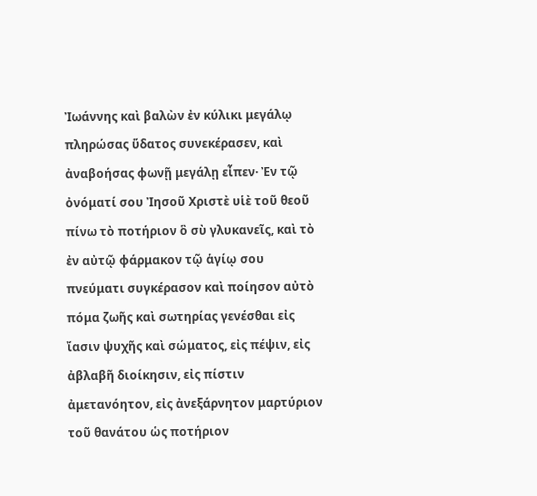Ἰωάννης καὶ βαλὼν ἐν κύλικι μεγάλῳ πληρώσας ὕδατος συνεκέρασεν, καὶ ἀναβοήσας φωνῇ μεγάλῃ εἶπεν· Ἐν τῷ ὀνόματί σου Ἰησοῦ Χριστὲ υἱὲ τοῦ θεοῦ πίνω τὸ ποτήριον ὃ σὺ γλυκανεῖς, καὶ τὸ ἐν αὐτῷ φάρμακον τῷ ἁγίῳ σου πνεύματι συγκέρασον καὶ ποίησον αὐτὸ πόμα ζωῆς καὶ σωτηρίας γενέσθαι εἰς ἴασιν ψυχῆς καὶ σώματος, εἰς πέψιν, εἰς ἀβλαβῆ διοίκησιν, εἰς πίστιν ἀμετανόητον, εἰς ἀνεξάρνητον μαρτύριον τοῦ θανάτου ὡς ποτήριον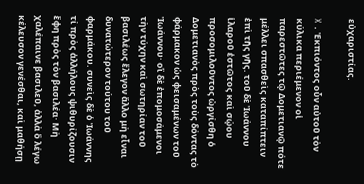εὐχαριστίας.

X . Ἐκπιόντος οὖν αὐτοῦ τὸν κύλικα περιέμενον οἱ παρεστῶτες τῷ Δομετιανῷ πότε μέλλει σπασθεὶς καταπίπτειν ἐπὶ τῆς γῆς. τοῦ δὲ Ἰωάννου ἱλαροῦ ἑστῶτος καὶ σῴου προσομιλοῦντος ὠργίσθη ὁ Δομετιανὸς πρὸς τοὺς δόντας τὸ φάρμακον ὡς φεισαμένων τοῦ Ἰωάννου· οἳ δὲ ἐπομοσάμενοι τὴν τύχην καὶ σωτηρίαν τοῦ βασιλέως ἔλεγον ἄλλο μὴ εἶναι δυνατώτερον τούτου τοῦ φαρμάκου. συνεὶς δὲ ὁ Ἰωάννης τί πρὸς ἀλλήλους ψιθυρίζουσιν ἔφη πρὸς τὸν βασιλέα· Μὴ χαλέπαινε βασιλεῦ, ἀλλὰ ὃ λέγω κέλευσον γενέσθαι, καὶ μαθήσῃ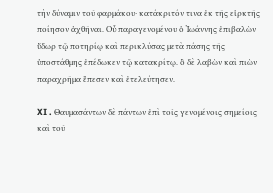τὴν δύναμιν τοῦ φαρμάκου· κατάκριτόν τινα ἐκ τῆς εἱρκτῆς ποίησον ἀχθῆναι. Οὗ παραγενομένου ὁ Ἰωάννης ἐπιβαλὼν ὕδωρ τῷ ποτηρίῳ καὶ περικλύσας μετὰ πάσης τῆς ὑποστάθμης ἐπέδωκεν τῷ κατακρίτῳ. ὃ δὲ λαβὼν καὶ πιὼν παραχρῆμα ἔπεσεν καὶ ἐτελεύτησεν.

XI . Θαυμασάντων δὲ πάντων ἐπὶ τοῖς γενομένοις σημείοις καὶ τοῦ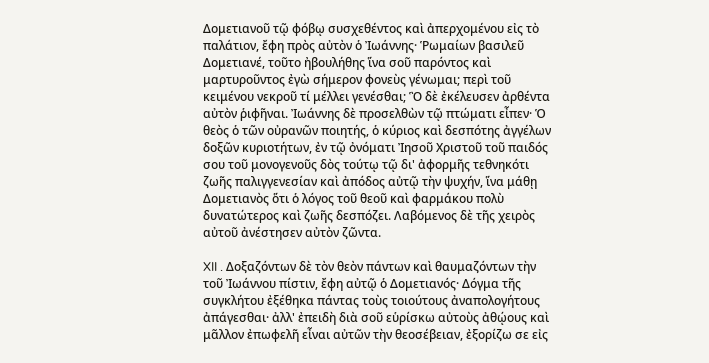Δομετιανοῦ τῷ φόβῳ συσχεθέντος καὶ ἀπερχομένου εἰς τὸ παλάτιον, ἔφη πρὸς αὐτὸν ὁ Ἰωάννης· Ῥωμαίων βασιλεῦ Δομετιανέ, τοῦτο ἠβουλήθης ἵνα σοῦ παρόντος καὶ μαρτυροῦντος ἐγὼ σήμερον φονεὺς γένωμαι; περὶ τοῦ κειμένου νεκροῦ τί μέλλει γενέσθαι; Ὃ δὲ ἐκέλευσεν ἀρθέντα αὐτὸν ῥιφῆναι. Ἰωάννης δὲ προσελθὼν τῷ πτώματι εἶπεν· Ὁ θεὸς ὁ τῶν οὐρανῶν ποιητής, ὁ κύριος καὶ δεσπότης ἀγγέλων δοξῶν κυριοτήτων, ἐν τῷ ὀνόματι Ἰησοῦ Χριστοῦ τοῦ παιδός σου τοῦ μονογενοῦς δὸς τούτῳ τῷ δι' ἀφορμῆς τεθνηκότι ζωῆς παλιγγενεσίαν καὶ ἀπόδος αὐτῷ τὴν ψυχήν, ἵνα μάθῃ Δομετιανὸς ὅτι ὁ λόγος τοῦ θεοῦ καὶ φαρμάκου πολὺ δυνατώτερος καὶ ζωῆς δεσπόζει. Λαβόμενος δὲ τῆς χειρὸς αὐτοῦ ἀνέστησεν αὐτὸν ζῶντα.

XII . Δοξαζόντων δὲ τὸν θεὸν πάντων καὶ θαυμαζόντων τὴν τοῦ Ἰωάννου πίστιν, ἔφη αὐτῷ ὁ Δομετιανός· Δόγμα τῆς συγκλήτου ἐξέθηκα πάντας τοὺς τοιούτους ἀναπολογήτους ἀπάγεσθαι· ἀλλ' ἐπειδὴ διὰ σοῦ εὑρίσκω αὐτοὺς ἀθῴους καὶ μᾶλλον ἐπωφελῆ εἶναι αὐτῶν τὴν θεοσέβειαν, ἐξορίζω σε εἰς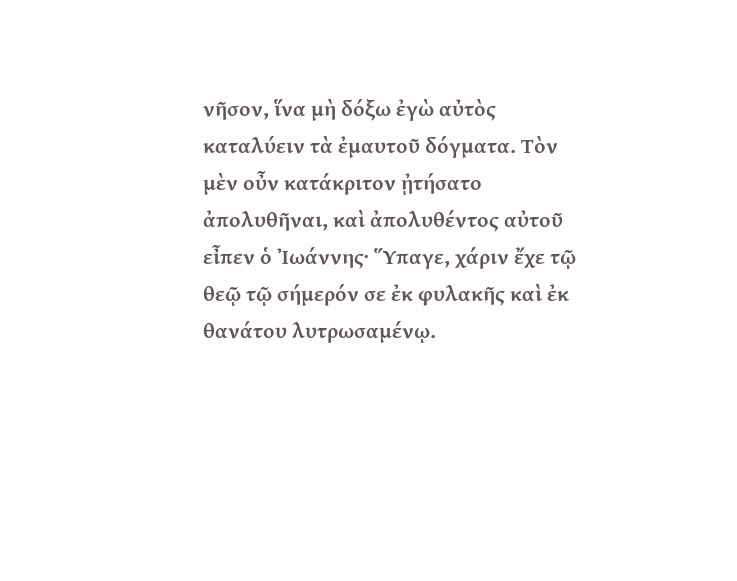νῆσον, ἵνα μὴ δόξω ἐγὼ αὐτὸς καταλύειν τὰ ἐμαυτοῦ δόγματα. Τὸν μὲν οὖν κατάκριτον ᾐτήσατο ἀπολυθῆναι, καὶ ἀπολυθέντος αὐτοῦ εἶπεν ὁ Ἰωάννης· Ὕπαγε, χάριν ἔχε τῷ θεῷ τῷ σήμερόν σε ἐκ φυλακῆς καὶ ἐκ θανάτου λυτρωσαμένῳ.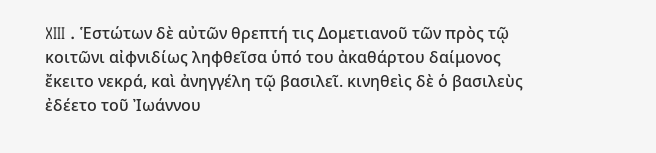XIII . Ἑστώτων δὲ αὐτῶν θρεπτή τις Δομετιανοῦ τῶν πρὸς τῷ κοιτῶνι αἰφνιδίως ληφθεῖσα ὑπό του ἀκαθάρτου δαίμονος ἔκειτο νεκρά, καὶ ἀνηγγέλη τῷ βασιλεῖ. κινηθεὶς δὲ ὁ βασιλεὺς ἐδέετο τοῦ Ἰωάννου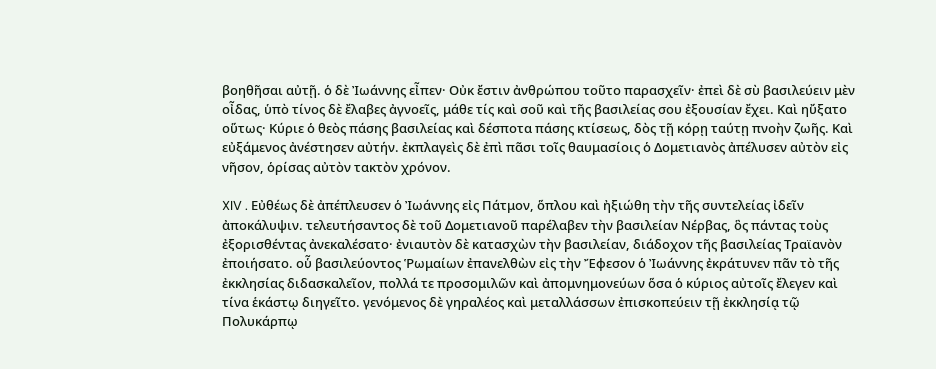βοηθῆσαι αὐτῇ. ὁ δὲ Ἰωάννης εἶπεν· Οὐκ ἔστιν ἀνθρώπου τοῦτο παρασχεῖν· ἐπεὶ δὲ σὺ βασιλεύειν μὲν οἶδας, ὑπὸ τίνος δὲ ἔλαβες ἀγνοεῖς, μάθε τίς καὶ σοῦ καὶ τῆς βασιλείας σου ἐξουσίαν ἔχει. Καὶ ηὔξατο οὕτως· Κύριε ὁ θεὸς πάσης βασιλείας καὶ δέσποτα πάσης κτίσεως, δὸς τῇ κόρῃ ταύτῃ πνοὴν ζωῆς. Καὶ εὐξάμενος ἀνέστησεν αὐτήν. ἐκπλαγεὶς δὲ ἐπὶ πᾶσι τοῖς θαυμασίοις ὁ Δομετιανὸς ἀπέλυσεν αὐτὸν εἰς νῆσον, ὁρίσας αὐτὸν τακτὸν χρόνον.

XIV . Εὐθέως δὲ ἀπέπλευσεν ὁ Ἰωάννης εἰς Πάτμον, ὅπλου καὶ ἠξιώθη τὴν τῆς συντελείας ἰδεῖν ἀποκάλυψιν. τελευτήσαντος δὲ τοῦ Δομετιανοῦ παρέλαβεν τὴν βασιλείαν Νέρβας, ὃς πάντας τοὺς ἐξορισθέντας ἀνεκαλέσατο· ἐνιαυτὸν δὲ κατασχὼν τὴν βασιλείαν, διάδοχον τῆς βασιλείας Τραϊανὸν ἐποιήσατο. οὗ βασιλεύοντος Ῥωμαίων ἐπανελθὼν εἰς τὴν Ἔφεσον ὁ Ἰωάννης ἐκράτυνεν πᾶν τὸ τῆς ἐκκλησίας διδασκαλεῖον, πολλά τε προσομιλῶν καὶ ἀπομνημονεύων ὅσα ὁ κύριος αὐτοῖς ἔλεγεν καὶ τίνα ἑκάστῳ διηγεῖτο. γενόμενος δὲ γηραλέος καὶ μεταλλάσσων ἐπισκοπεύειν τῇ ἐκκλησίᾳ τῷ Πολυκάρπῳ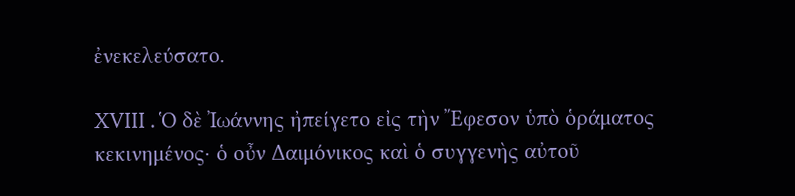ἐνεκελεύσατο.

XVIII . Ὁ δὲ Ἰωάννης ἠπείγετο εἰς τὴν Ἔφεσον ὑπὸ ὁράματος κεκινημένος· ὁ οὖν Δαιμόνικος καὶ ὁ συγγενὴς αὐτοῦ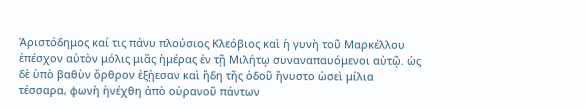Ἀριστόδημος καί τις πάνυ πλούσιος Κλεόβιος καὶ ἡ γυνὴ τοῦ Μαρκέλλου ἐπέσχον αὐτὸν μόλις μιᾶς ἡμέρας ἐν τῇ Μιλήτῳ συναναπαυόμενοι αὐτῷ. ὡς δὲ ὑπὸ βαθὺν ὄρθρον ἐξῄεσαν καὶ ἤδη τῆς ὁδοῦ ἤνυστο ὡσεὶ μίλια τέσσαρα, φωνὴ ἠνέχθη ἀπὸ οὐρανοῦ πάντων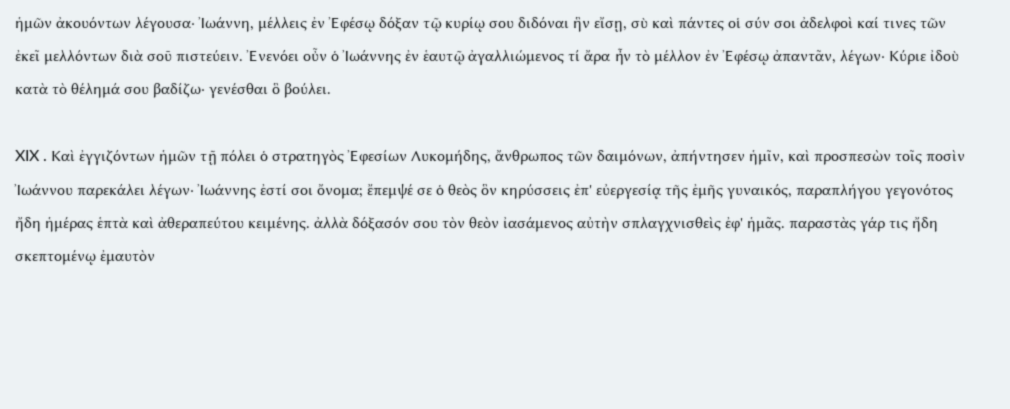ἡμῶν ἀκουόντων λέγουσα· Ἰωάννη, μέλλεις ἐν Ἐφέσῳ δόξαν τῷ κυρίῳ σου διδόναι ἣν εἴσῃ, σὺ καὶ πάντες οἱ σύν σοι ἀδελφοὶ καί τινες τῶν ἐκεῖ μελλόντων διὰ σοῦ πιστεύειν. Ἐνενόει οὖν ὁ Ἰωάννης ἐν ἑαυτῷ ἀγαλλιώμενος τί ἄρα ἦν τὸ μέλλον ἐν Ἐφέσῳ ἀπαντᾶν, λέγων· Κύριε ἰδοὺ κατὰ τὸ θέλημά σου βαδίζω· γενέσθαι ὃ βούλει.

XIX . Καὶ ἐγγιζόντων ἡμῶν τῇ πόλει ὁ στρατηγὸς Ἐφεσίων Λυκομήδης, ἄνθρωπος τῶν δαιμόνων, ἀπήντησεν ἡμῖν, καὶ προσπεσὼν τοῖς ποσὶν Ἰωάννου παρεκάλει λέγων· Ἰωάννης ἐστί σοι ὄνομα; ἔπεμψέ σε ὁ θεὸς ὃν κηρύσσεις ἐπ' εὐεργεσίᾳ τῆς ἐμῆς γυναικός, παραπλήγου γεγονότος ἤδη ἡμέρας ἑπτὰ καὶ ἀθεραπεύτου κειμένης. ἀλλὰ δόξασόν σου τὸν θεὸν ἰασάμενος αὐτὴν σπλαγχνισθεὶς ἐφ' ἡμᾶς. παραστὰς γάρ τις ἤδη σκεπτομένῳ ἐμαυτὸν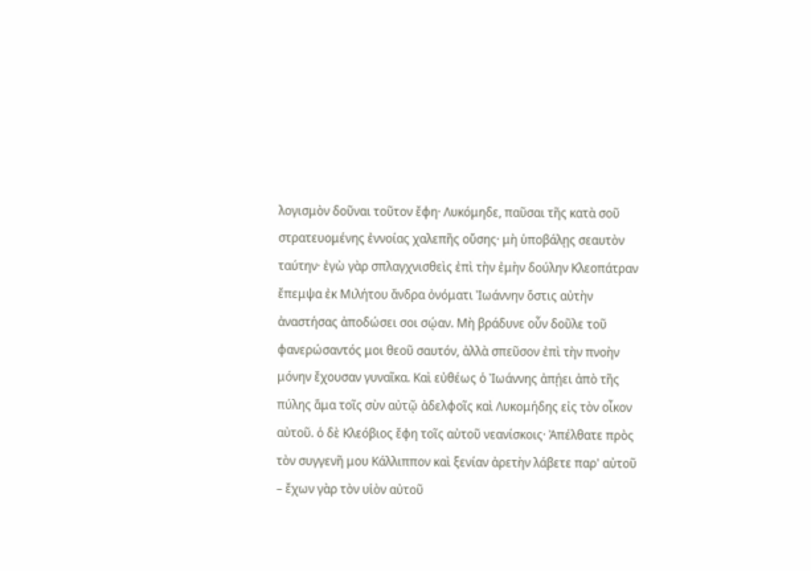λογισμὸν δοῦναι τοῦτον ἔφη· Λυκόμηδε, παῦσαι τῆς κατὰ σοῦ στρατευομένης ἐννοίας χαλεπῆς οὔσης· μὴ ὑποβάλῃς σεαυτὸν ταύτην· ἐγὼ γὰρ σπλαγχνισθεὶς ἐπὶ τὴν ἐμὴν δούλην Κλεοπάτραν ἔπεμψα ἐκ Μιλήτου ἄνδρα ὀνόματι Ἰωάννην ὅστις αὐτὴν ἀναστήσας ἀποδώσει σοι σῴαν. Μὴ βράδυνε οὖν δοῦλε τοῦ φανερώσαντός μοι θεοῦ σαυτόν, ἀλλὰ σπεῦσον ἐπὶ τὴν πνοὴν μόνην ἔχουσαν γυναῖκα. Καὶ εὐθέως ὁ Ἰωάννης ἀπῄει ἀπὸ τῆς πύλης ἅμα τοῖς σὺν αὐτῷ ἀδελφοῖς καὶ Λυκομήδης εἰς τὸν οἶκον αὐτοῦ. ὁ δὲ Κλεόβιος ἔφη τοῖς αὐτοῦ νεανίσκοις· Ἀπέλθατε πρὸς τὸν συγγενῆ μου Κάλλιππον καὶ ξενίαν ἀρετὴν λάβετε παρ' αὐτοῦ – ἔχων γὰρ τὸν υἱὸν αὐτοῦ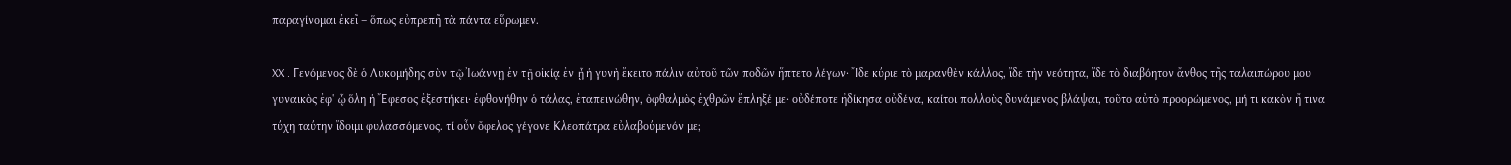παραγίνομαι ἐκεῖ – ὅπως εὐπρεπῆ τὰ πάντα εὕρωμεν.

XX . Γενόμενος δὲ ὁ Λυκομήδης σὺν τῷ Ἰωάννῃ ἐν τῇ οἰκίᾳ ἐν ᾗ ἡ γυνὴ ἔκειτο πάλιν αὐτοῦ τῶν ποδῶν ἥπτετο λέγων· Ἴδε κύριε τὸ μαρανθὲν κάλλος, ἴδε τὴν νεότητα, ἴδε τὸ διαβόητον ἄνθος τῆς ταλαιπώρου μου γυναικὸς ἐφ' ᾧ ὅλη ἡ Ἔφεσος ἐξεστήκει· ἐφθονήθην ὁ τάλας, ἐταπεινώθην, ὀφθαλμὸς ἐχθρῶν ἔπληξέ με· οὐδέποτε ἠδίκησα οὐδένα, καίτοι πολλοὺς δυνάμενος βλάψαι, τοῦτο αὐτὸ προορώμενος, μή τι κακὸν ἤ τινα τύχη ταύτην ἴδοιμι φυλασσόμενος. τί οὖν ὄφελος γέγονε Κλεοπάτρα εὐλαβούμενόν με;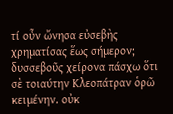τί οὖν ὤνησα εὐσεβὴς χρηματίσας ἕως σήμερον; δυσσεβοῦς χείρονα πάσχω ὅτι σὲ τοιαύτην Κλεοπάτραν ὁρῶ κειμένην. οὐκ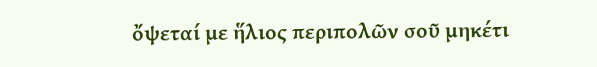ὄψεταί με ἥλιος περιπολῶν σοῦ μηκέτι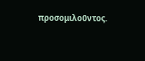προσομιλοῦντος.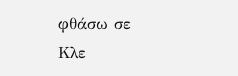φθάσω σε Κλε